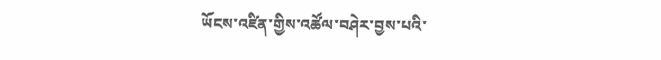ཡོངས་འཛིན་གྱིས་འཚོལ་བཤེར་བྱས་པའི་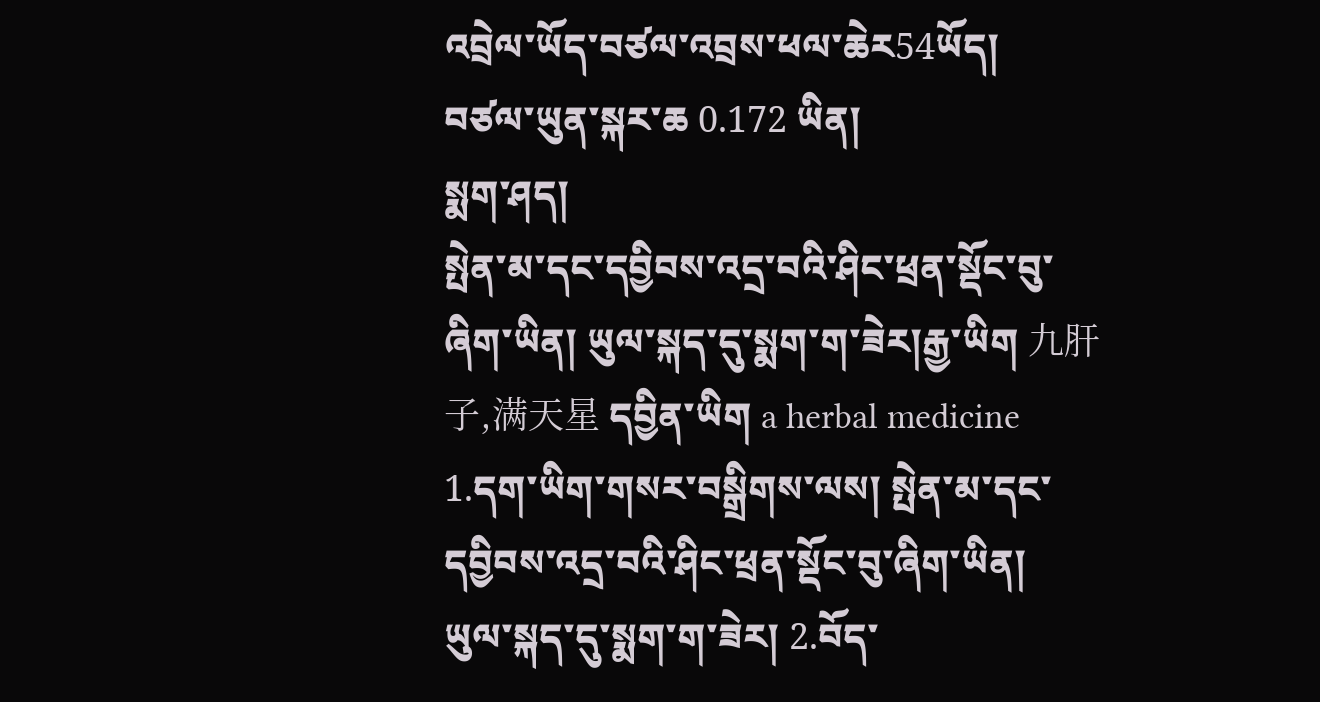འབྲེལ་ཡོད་བཙལ་འབྲས་ཕལ་ཆེར54ཡོད།  བཙལ་ཡུན་སྐར་ཆ 0.172 ཡིན།
སྨག་ཤད།
སྤེན་མ་དང་དབྱིབས་འདྲ་བའི་ཤིང་ཕྲན་སྡོང་བུ་ཞིག་ཡིན། ཡུལ་སྐད་དུ་སྨག་ག་ཟེར།རྒྱ་ཡིག 九肝子,满天星 དབྱིན་ཡིག a herbal medicine 1.དག་ཡིག་གསར་བསྒྲིགས་ལས། སྤེན་མ་དང་དབྱིབས་འདྲ་བའི་ཤིང་ཕྲན་སྡོང་བུ་ཞིག་ཡིན། ཡུལ་སྐད་དུ་སྨག་ག་ཟེར། 2.བོད་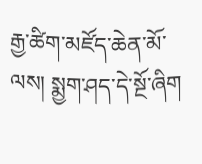རྒྱ་ཚིག་མཛོད་ཆེན་མོ་ལས། སྨྱག་ཤད་དེ་སྔོ་ཞིག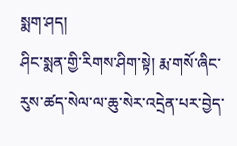སྨག་ཤད།
ཤིང་སྨན་གྱི་རིགས་ཤིག་སྟེ། རྨ་གསོ་ཞིང་རུས་ཚད་སེལ་ལ་ཆུ་སེར་འདྲེན་པར་བྱེད་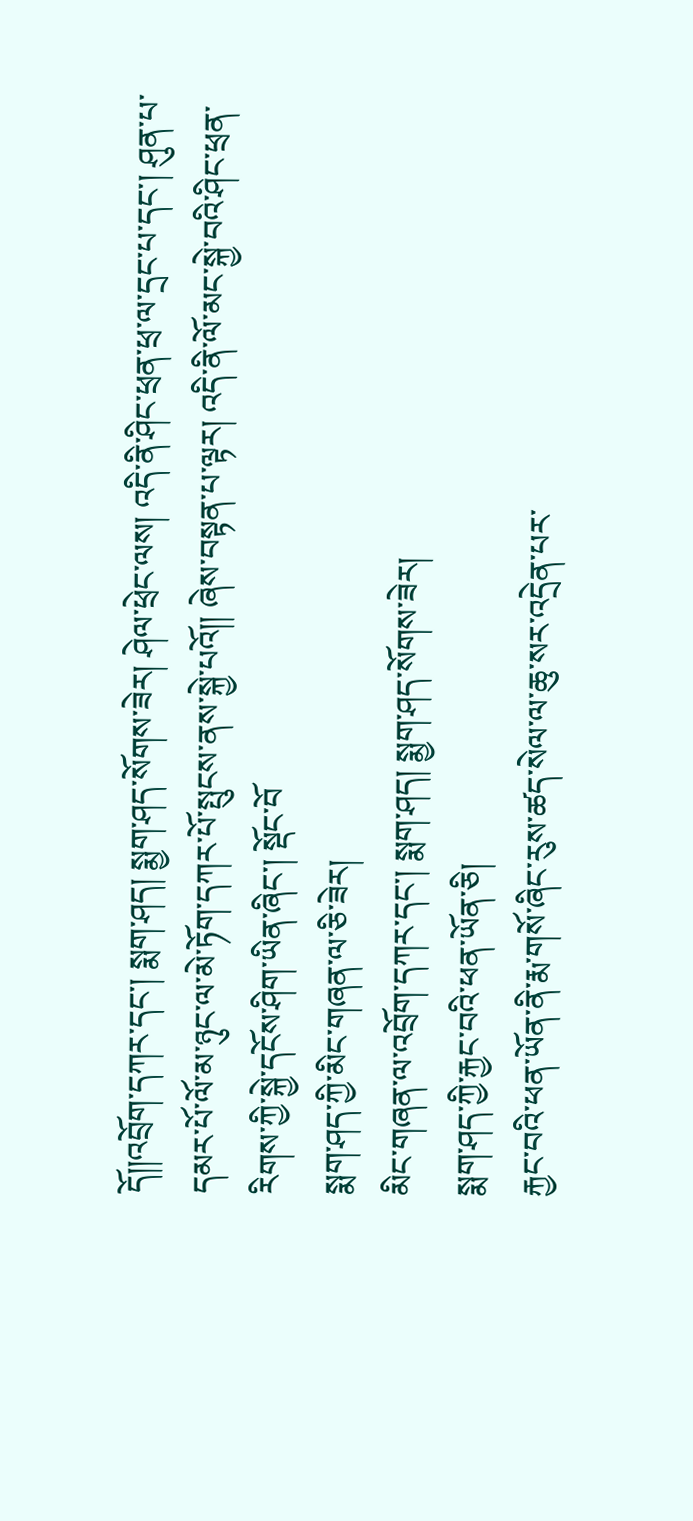དོ།།འབྲོག་དཀར་དང་། སྨག་ཤད། སྨྱག་ཤད་སོགས་ཟེར། ཤེལ་ཕྲེང་ལས། འདི་ནི་ཤིང་ཕྲན་ཕྲ་ལ་དྲང་པ་དང་། ཤུན་པ་དམར་པོ་ལོ་མ་ཉུང་ལ་མེ་ཏོག་དཀར་པོ་སྤུངས་ནས་སྐྱེ་པའོ།། ཞེས་བསྟན་པ་ལྟར། འདི་ནི་ལོ་མང་སྐྱེ་བའི་ཤིང་ཕྲན་རིགས་ཀྱི་སྐྱེ་དངོས་ཤིག་ཡིན་ཞིང་། སྡོང་བོ
སྨག་ཤད་ཀྱི་མིང་གཞན་ལ་ཅི་ཟེར།
མིང་གཞན་ལ་འབྲོག་དཀར་དང་། སྨག་ཤད། སྨྱག་ཤད་སོགས་ཟེར།
སྨག་ཤད་ཀྱི་རྐྱང་བའི་ཕན་ཡོན་ཅི།
རྐྱང་བའི་ཕན་ཡོན་ནི་རྨ་གསོ་ཞིང་རུས་ཚད་སེལ་ལ་ཆུ་སར་འདྲེན་པར་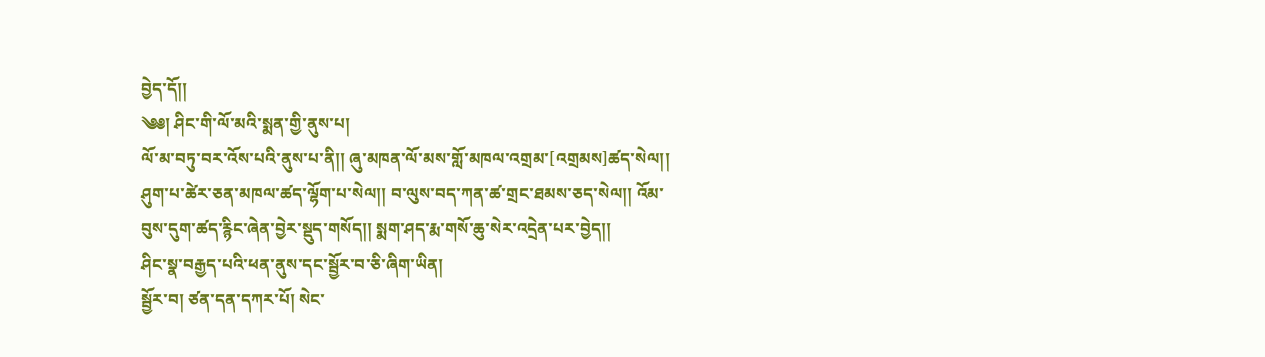བྱེད་དོ།།
༄༅། ཤིང་གི་ལོ་མའི་སྨན་གྱི་ནུས་པ།
ལོ་མ་བཏུ་བར་འོས་པའི་ནུས་པ་ནི།། ཞུ་མཁན་ལོ་མས་གློ་མཁལ་འགྲམ་[འགྲམས]ཚད་སེལ།། ཤུག་པ་ཚེར་ཅན་མཁལ་ཚད་ལྷོག་པ་སེལ།། བ་ལུས་བད་ཀན་ཚ་གྲང་ཐམས་ཅད་སེལ།། འོམ་བུས་དུག་ཚད་རྙིང་ཞེན་བྱེར་སྡུད་གསོད།། སྨག་ཤད་རྨ་གསོ་ཆུ་སེར་འདྲེན་པར་བྱེད།།
ཤིང་སྣ་བརྒྱད་པའི་ཕན་ནུས་དང་སྦྱོར་བ་ཅི་ཞིག་ཡིན།
སྦྱོར་བ། ཙན་དན་དཀར་པོ། སེང་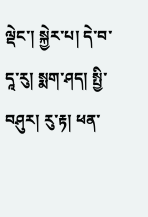ལྡེང་། སྐྱེར་པ། དེ་བ་དཱ་རུ། སྨག་ཤད། སྤྱི་བཤུར། རུ་རྟ། ཕན་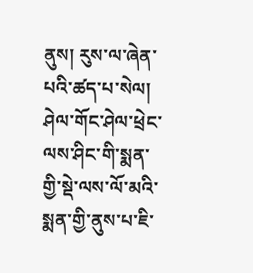ནུས། རུས་ལ་ཞེན་པའི་ཚད་པ་སེལ།
ཤེལ་གོང་ཤེལ་ཕྲེང་ལས་ཤིང་གི་སྨན་གྱི་སྡེ་ལས་ལོ་མའི་སྨན་གྱི་ནུས་པ་ཇི་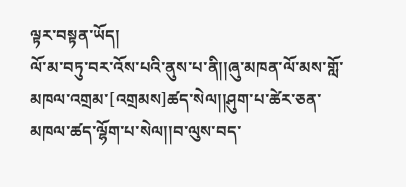ལྟར་བསྟན་ཡོད།
ལོ་མ་བཏུ་བར་འོས་པའི་ནུས་པ་ནི།།ཞུ་མཁན་ལོ་མས་གློ་མཁལ་འགྲམ་[འགྲམས]ཚད་སེལ།།ཤུག་པ་ཚེར་ཅན་མཁལ་ཚད་ལྷོག་པ་སེལ།།བ་ལུས་བད་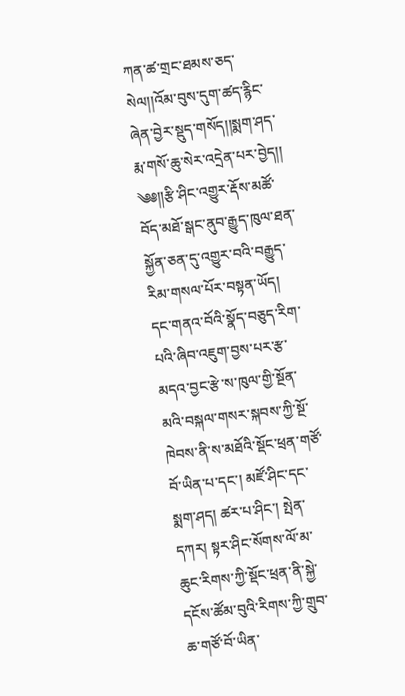ཀན་ཚ་གྲང་ཐམས་ཅད་སེལ།།འོམ་བུས་དུག་ཚད་རྙིང་ཞེན་བྱེར་སྡུད་གསོད།།སྨག་ཤད་རྨ་གསོ་ཆུ་སེར་འདྲེན་པར་བྱེད།།
༄༅༎རྩི་ཤིང་འགྱུར་རྡོས་མཚོ་བོད་མཐོ་སྒང་ནུབ་རྒྱུད་ཁུལ་ཐན་སྐྱོན་ཅན་དུ་འགྱུར་བའི་བརྒྱུད་རིམ་གསལ་པོར་བསྟན་ཡོད།
དང་གནའ་བོའི་སྣོད་བཅུད་རིག་པའི་ཞིབ་འཇུག་བྱས་པར་རྩ་མདའ་བྱང་རྩེ་ས་ཁུལ་གྱི་སྔོན་མའི་བསྐལ་གསར་སྐབས་ཀྱི་སྔོ་ཁེབས་ནི་ས་མཐོའི་སྡོང་ཕྲན་གཙོ་བོ་ཡིན་པ་དང་། མཛོ་ཤིང་དང་སྨག་ཤད། ཚར་པ་ཤིང་། སྤེན་དཀར། སྟར་ཤིང་སོགས་ལོ་མ་ཆུང་རིགས་ཀྱི་སྡོང་ཕྲན་ནི་སྐྱེ་དངོས་ཚོམ་བུའི་རིགས་ཀྱི་གྲུབ་ཆ་གཙོ་བོ་ཡིན་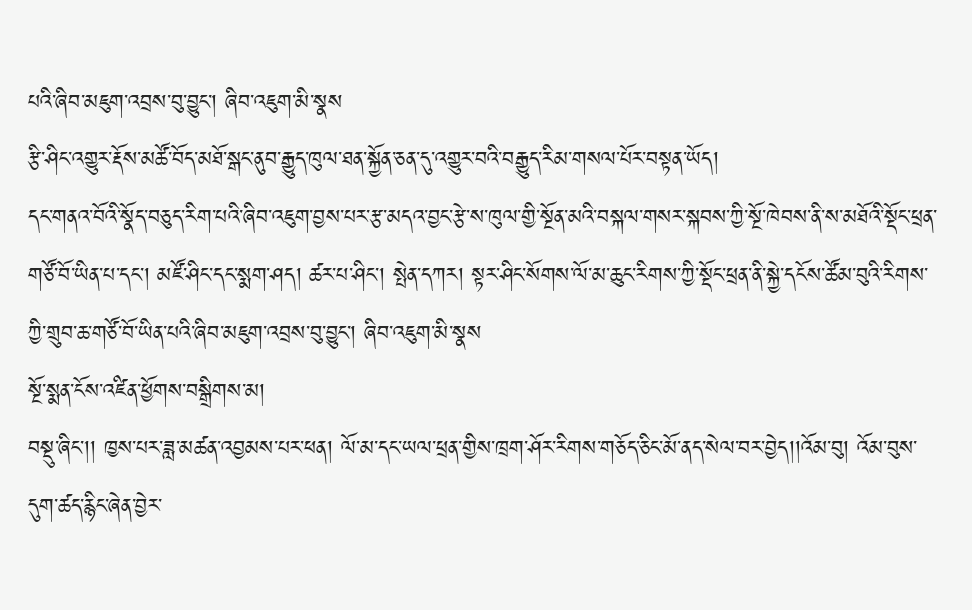པའི་ཞིབ་མཇུག་འབྲས་བུ་བྱུང་། ཞིབ་འཇུག་མི་སྣས
རྩི་ཤིང་འགྱུར་རྡོས་མཚོ་བོད་མཐོ་སྒང་ནུབ་རྒྱུད་ཁུལ་ཐན་སྐྱོན་ཅན་དུ་འགྱུར་བའི་བརྒྱུད་རིམ་གསལ་པོར་བསྟན་ཡོད།
དང་གནའ་བོའི་སྣོད་བཅུད་རིག་པའི་ཞིབ་འཇུག་བྱས་པར་རྩ་མདའ་བྱང་རྩེ་ས་ཁུལ་གྱི་སྔོན་མའི་བསྐལ་གསར་སྐབས་ཀྱི་སྔོ་ཁེབས་ནི་ས་མཐོའི་སྡོང་ཕྲན་གཙོ་བོ་ཡིན་པ་དང་། མཛོ་ཤིང་དང་སྨག་ཤད། ཚར་པ་ཤིང་། སྤེན་དཀར། སྟར་ཤིང་སོགས་ལོ་མ་ཆུང་རིགས་ཀྱི་སྡོང་ཕྲན་ནི་སྐྱེ་དངོས་ཚོམ་བུའི་རིགས་ཀྱི་གྲུབ་ཆ་གཙོ་བོ་ཡིན་པའི་ཞིབ་མཇུག་འབྲས་བུ་བྱུང་། ཞིབ་འཇུག་མི་སྣས
སྔོ་སྨན་ངོས་འཛིན་ཕྱོགས་བསྒྲིགས་མ།
བསྡུ་ཞིང་།། ཁྱས་པར་ཟླ་མཚན་འབྱམས་པར་ཕན། ལོ་མ་དང་ཡལ་ཕྲན་གྱིས་ཁྲག་ཤོར་རིགས་གཅོད་ཅིང་མོ་ནད་སེལ་བར་བྱེད།།འོམ་བུ། འོམ་བུས་དུག་ཚད་རྙིང་ཞེན་བྱེར་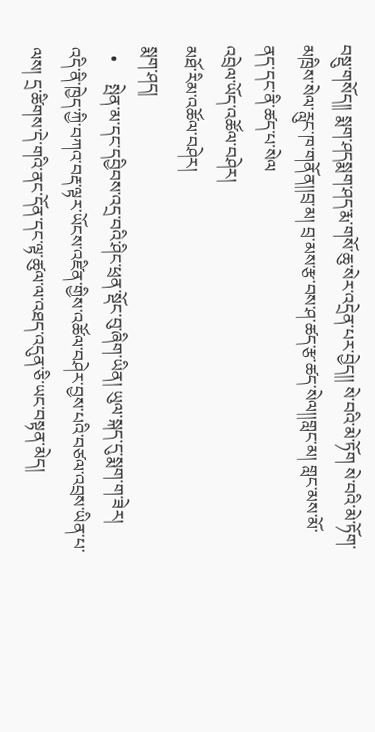བསྡུ་གསོད།། སྨག་ཤདསྨག་ཤད་རྨ་གསོ་ཆུ་སེར་འདྲེན་པར་བྱེད།། སེ་བའི་མེ་ཏོག སེ་བའི་མེ་ཏོག་མཁྲིས་སེལ་རླུང་ཁ་གནོན།།བྲ་མ། བྲ་མས་རྩ་བས་ཤ་ཚད་རྩ་ཚད་སེལ།།གླང་མ། གླང་མས་མོ་ནད་དང་ནི་ཚད་པ་སེལ
འབྲེལ་ཡོད་འཚོལ་བཤེར།
མཐོ་རིམ་འཚོལ་བཤེར།
སྨག་ཤད།
  •     སྤེན་མ་དང་དབྱིབས་འདྲ་བའི་ཤིང་ཕྲན་སྡོང་བུ་ཞིག་ཡིན། ཡུལ་སྐད་དུ་སྨག་ག་ཟེར།
འདི་ནི་ཁྱེད་ཀྱི་བཀའ་བརྡ་ལྟར་ཡོངས་འཛིན་གྱིས་འཚོལ་བཤེར་བྱས་པའི་བཙལ་འབྲས་ཡིན་པ་ལས། དྲ་ཚིགས་དེ་གའི་ནང་དོན་དང་ལྟ་ཚུལ་ལ་འཐད་འདུན་ཅི་ཡང་བསྟན་མེད།